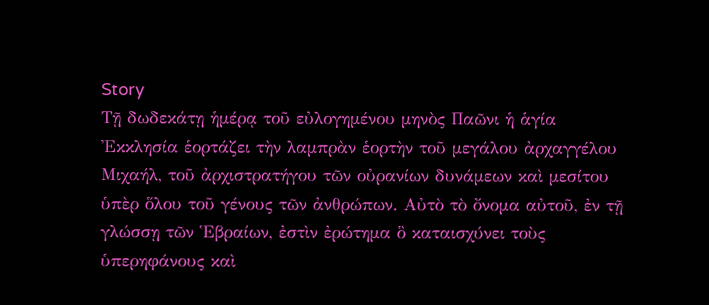Story
Τῇ δωδεκάτῃ ἡμέρᾳ τοῦ εὐλογημένου μηνὸς Παῶνι ἡ ἁγία Ἐκκλησία ἑορτάζει τὴν λαμπρὰν ἑορτὴν τοῦ μεγάλου ἀρχαγγέλου Μιχαήλ, τοῦ ἀρχιστρατήγου τῶν οὐρανίων δυνάμεων καὶ μεσίτου ὑπὲρ ὅλου τοῦ γένους τῶν ἀνθρώπων. Αὐτὸ τὸ ὄνομα αὐτοῦ, ἐν τῇ γλώσσῃ τῶν Ἑβραίων, ἐστὶν ἐρώτημα ὃ καταισχύνει τοὺς ὑπερηφάνους καὶ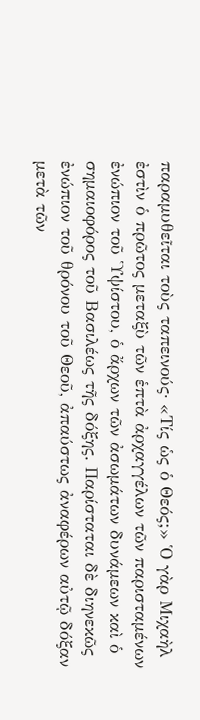παραμυθεῖται τοὺς ταπεινούς· «Τίς ὡς ὁ Θεός;» Ὁ γὰρ Μιχαὴλ ἐστὶν ὁ πρῶτος μεταξὺ τῶν ἑπτὰ ἀρχαγγέλων τῶν παρισταμένων ἐνώπιον τοῦ Ὑψίστου, ὁ ἄρχων τῶν ἀσωμάτων δυνάμεων καὶ ὁ σημαιοφόρος τοῦ Βασιλέως τῆς δόξης. Παρίσταται δὲ διηνεκῶς ἐνώπιον τοῦ θρόνου τοῦ Θεοῦ, ἀπαύστως ἀναφέρων αὐτῷ δόξαν μετὰ τῶν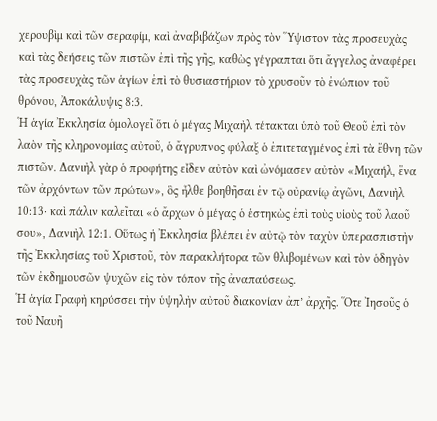χερουβὶμ καὶ τῶν σεραφίμ, καὶ ἀναβιβάζων πρὸς τὸν Ὕψιστον τὰς προσευχὰς καὶ τὰς δεήσεις τῶν πιστῶν ἐπὶ τῆς γῆς, καθὼς γέγραπται ὅτι ἄγγελος ἀναφέρει τὰς προσευχὰς τῶν ἁγίων ἐπὶ τὸ θυσιαστήριον τὸ χρυσοῦν τὸ ἐνώπιον τοῦ θρόνου, Ἀποκάλυψις 8:3.
Ἡ ἁγία Ἐκκλησία ὁμολογεῖ ὅτι ὁ μέγας Μιχαὴλ τέτακται ὑπὸ τοῦ Θεοῦ ἐπὶ τὸν λαὸν τῆς κληρονομίας αὐτοῦ, ὁ ἄγρυπνος φύλαξ ὁ ἐπιτεταγμένος ἐπὶ τὰ ἔθνη τῶν πιστῶν. Δανιὴλ γὰρ ὁ προφήτης εἶδεν αὐτὸν καὶ ὠνόμασεν αὐτὸν «Μιχαήλ, ἕνα τῶν ἀρχόντων τῶν πρώτων», ὃς ἦλθε βοηθῆσαι ἐν τῷ οὐρανίῳ ἀγῶνι, Δανιὴλ 10:13· καὶ πάλιν καλεῖται «ὁ ἄρχων ὁ μέγας ὁ ἑστηκὼς ἐπὶ τοὺς υἱοὺς τοῦ λαοῦ σου», Δανιὴλ 12:1. Οὕτως ἡ Ἐκκλησία βλέπει ἐν αὐτῷ τὸν ταχὺν ὑπερασπιστὴν τῆς Ἐκκλησίας τοῦ Χριστοῦ, τὸν παρακλήτορα τῶν θλιβομένων καὶ τὸν ὁδηγὸν τῶν ἐκδημουσῶν ψυχῶν εἰς τὸν τόπον τῆς ἀναπαύσεως.
Ἡ ἁγία Γραφὴ κηρύσσει τὴν ὑψηλὴν αὐτοῦ διακονίαν ἀπ’ ἀρχῆς. Ὅτε Ἰησοῦς ὁ τοῦ Ναυῆ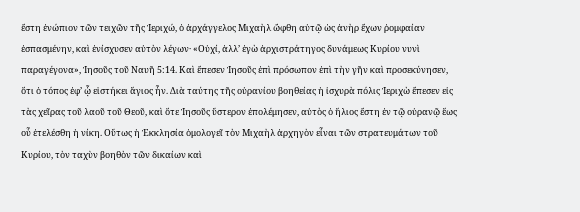ἔστη ἐνώπιον τῶν τειχῶν τῆς Ἰεριχώ, ὁ ἀρχάγγελος Μιχαὴλ ὤφθη αὐτῷ ὡς ἀνὴρ ἔχων ῥομφαίαν ἐσπασμένην, καὶ ἐνίσχυσεν αὐτὸν λέγων· «Οὐχί, ἀλλ’ ἐγὼ ἀρχιστράτηγος δυνάμεως Κυρίου νυνὶ παραγέγονα», Ἰησοῦς τοῦ Ναυῆ 5:14. Καὶ ἔπεσεν Ἰησοῦς ἐπὶ πρόσωπον ἐπὶ τὴν γῆν καὶ προσεκύνησεν, ὅτι ὁ τόπος ἐφ’ ᾧ εἱστήκει ἅγιος ἦν. Διὰ ταύτης τῆς οὐρανίου βοηθείας ἡ ἰσχυρὰ πόλις Ἰεριχὼ ἔπεσεν εἰς τὰς χεῖρας τοῦ λαοῦ τοῦ Θεοῦ, καὶ ὅτε Ἰησοῦς ὕστερον ἐπολέμησεν, αὐτὸς ὁ ἥλιος ἔστη ἐν τῷ οὐρανῷ ἕως οὗ ἐτελέσθη ἡ νίκη. Οὕτως ἡ Ἐκκλησία ὁμολογεῖ τὸν Μιχαὴλ ἀρχηγὸν εἶναι τῶν στρατευμάτων τοῦ Κυρίου, τὸν ταχὺν βοηθὸν τῶν δικαίων καὶ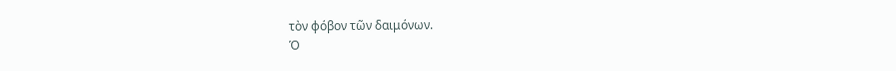τὸν φόβον τῶν δαιμόνων.
Ὁ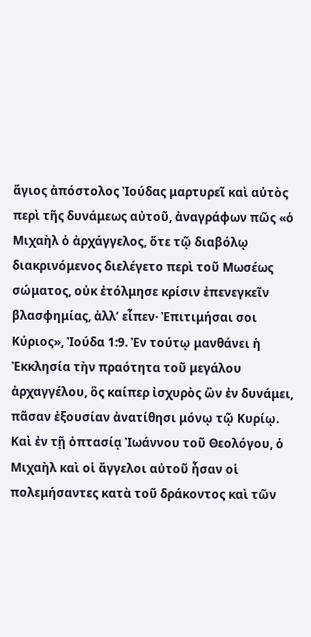ἅγιος ἀπόστολος Ἰούδας μαρτυρεῖ καὶ αὐτὸς περὶ τῆς δυνάμεως αὐτοῦ, ἀναγράφων πῶς «ὁ Μιχαὴλ ὁ ἀρχάγγελος, ὅτε τῷ διαβόλῳ διακρινόμενος διελέγετο περὶ τοῦ Μωσέως σώματος, οὐκ ἐτόλμησε κρίσιν ἐπενεγκεῖν βλασφημίας, ἀλλ’ εἶπεν· Ἐπιτιμήσαι σοι Κύριος», Ἰούδα 1:9. Ἐν τούτῳ μανθάνει ἡ Ἐκκλησία τὴν πραότητα τοῦ μεγάλου ἀρχαγγέλου, ὃς καίπερ ἰσχυρὸς ὢν ἐν δυνάμει, πᾶσαν ἐξουσίαν ἀνατίθησι μόνῳ τῷ Κυρίῳ. Καὶ ἐν τῇ ὀπτασίᾳ Ἰωάννου τοῦ Θεολόγου, ὁ Μιχαὴλ καὶ οἱ ἄγγελοι αὐτοῦ ἦσαν οἱ πολεμήσαντες κατὰ τοῦ δράκοντος καὶ τῶν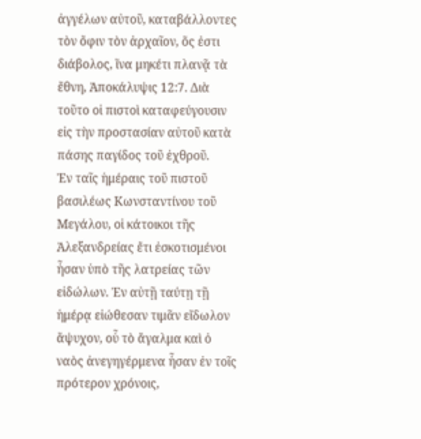ἀγγέλων αὐτοῦ, καταβάλλοντες τὸν ὄφιν τὸν ἀρχαῖον, ὅς ἐστι διάβολος, ἵνα μηκέτι πλανᾷ τὰ ἔθνη, Ἀποκάλυψις 12:7. Διὰ τοῦτο οἱ πιστοὶ καταφεύγουσιν εἰς τὴν προστασίαν αὐτοῦ κατὰ πάσης παγίδος τοῦ ἐχθροῦ.
Ἐν ταῖς ἡμέραις τοῦ πιστοῦ βασιλέως Κωνσταντίνου τοῦ Μεγάλου, οἱ κάτοικοι τῆς Ἀλεξανδρείας ἔτι ἐσκοτισμένοι ἦσαν ὑπὸ τῆς λατρείας τῶν εἰδώλων. Ἐν αὐτῇ ταύτῃ τῇ ἡμέρᾳ εἰώθεσαν τιμᾶν εἴδωλον ἄψυχον, οὗ τὸ ἄγαλμα καὶ ὁ ναὸς ἀνεγηγέρμενα ἦσαν ἐν τοῖς πρότερον χρόνοις,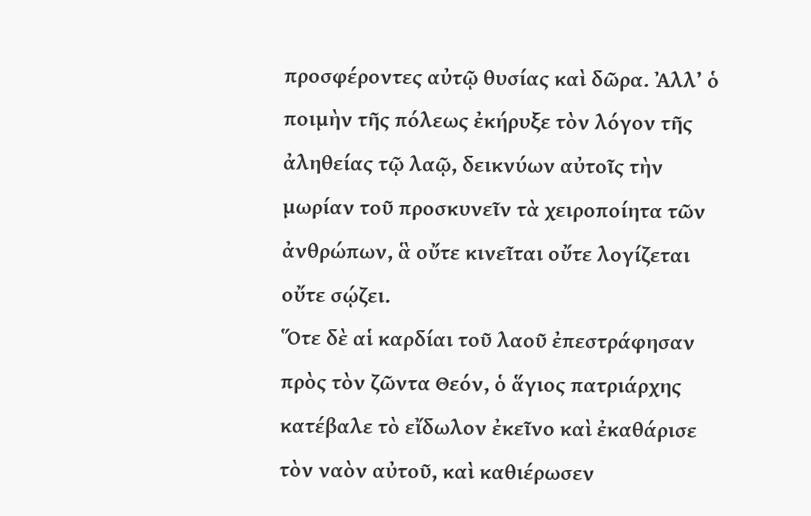προσφέροντες αὐτῷ θυσίας καὶ δῶρα. Ἀλλ’ ὁ ποιμὴν τῆς πόλεως ἐκήρυξε τὸν λόγον τῆς ἀληθείας τῷ λαῷ, δεικνύων αὐτοῖς τὴν μωρίαν τοῦ προσκυνεῖν τὰ χειροποίητα τῶν ἀνθρώπων, ἃ οὔτε κινεῖται οὔτε λογίζεται οὔτε σῴζει.
Ὅτε δὲ αἱ καρδίαι τοῦ λαοῦ ἐπεστράφησαν πρὸς τὸν ζῶντα Θεόν, ὁ ἅγιος πατριάρχης κατέβαλε τὸ εἴδωλον ἐκεῖνο καὶ ἐκαθάρισε τὸν ναὸν αὐτοῦ, καὶ καθιέρωσεν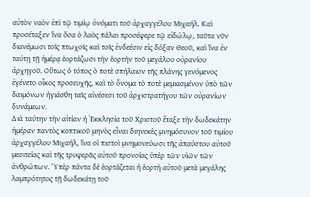αὐτὸν ναὸν ἐπὶ τῷ τιμίῳ ὀνόματι τοῦ ἀρχαγγέλου Μιχαήλ. Καὶ προσέταξεν ἵνα ὅσα ὁ λαὸς πάλαι προσέφερε τῷ εἰδώλῳ, ταῦτα νῦν διανέμωσι τοῖς πτωχοῖς καὶ τοῖς ἐνδεέσιν εἰς δόξαν Θεοῦ, καὶ ἵνα ἐν ταύτῃ τῇ ἡμέρᾳ ἑορτάζωσι τὴν ἑορτὴν τοῦ μεγάλου οὐρανίου ἀρχηγοῦ. Οὕτως ὁ τόπος ὁ ποτὲ σπήλαιον τῆς πλάνης γενόμενος ἐγένετο οἶκος προσευχῆς, καὶ τὸ ὄνομα τὸ ποτὲ μεμιασμένον ὑπὸ τῶν δαιμόνων ἡγιάσθη ταῖς αἰνέσεσι τοῦ ἀρχιστρατήγου τῶν οὐρανίων δυνάμεων.
Διὰ ταύτην τὴν αἰτίαν ἡ Ἐκκλησία τοῦ Χριστοῦ ἔταξε τὴν δωδεκάτην ἡμέραν παντὸς κοπτικοῦ μηνὸς εἶναι διηνεκὲς μνημόσυνον τοῦ τιμίου ἀρχαγγέλου Μιχαήλ, ἵνα οἱ πιστοὶ μνημονεύωσι τῆς ἀπαύστου αὐτοῦ μεσιτείας καὶ τῆς τρυφερᾶς αὐτοῦ προνοίας ὑπὲρ τῶν υἱῶν τῶν ἀνθρώπων. Ὑπὲρ πάντα δὲ ἑορτάζεται ἡ ἑορτὴ αὐτοῦ μετὰ μεγάλης λαμπρότητος τῇ δωδεκάτῃ τοῦ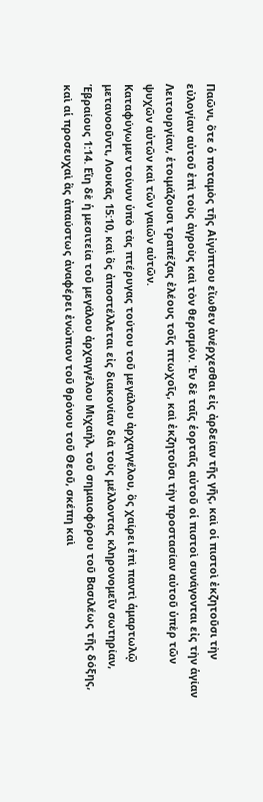Παῶνι, ὅτε ὁ ποταμὸς τῆς Αἰγύπτου εἴωθεν ἀνέρχεσθαι εἰς ἀρδείαν τῆς γῆς, καὶ οἱ πιστοὶ ἐκζητοῦσι τὴν εὐλογίαν αὐτοῦ ἐπὶ τοὺς ἀγροὺς καὶ τὸν θερισμόν. Ἐν δὲ ταῖς ἑορταῖς αὐτοῦ οἱ πιστοὶ συνάγονται εἰς τὴν ἁγίαν Λειτουργίαν, ἑτοιμάζουσι τραπέζας ἐλέους τοῖς πτωχοῖς, καὶ ἐκζητοῦσι τὴν προστασίαν αὐτοῦ ὑπὲρ τῶν ψυχῶν αὐτῶν καὶ τῶν γαιῶν αὐτῶν.
Καταφύγωμεν τοίνυν ὑπὸ τὰς πτέρυγας τούτου τοῦ μεγάλου ἀρχαγγέλου, ὃς χαίρει ἐπὶ παντὶ ἁμαρτωλῷ μετανοοῦντι, Λουκᾶς 15:10, καὶ ὃς ἀποστέλλεται εἰς διακονίαν διὰ τοὺς μέλλοντας κληρονομεῖν σωτηρίαν, Ἑβραίους 1:14. Εἴη δὲ ἡ μεσιτεία τοῦ μεγάλου ἀρχαγγέλου Μιχαήλ, τοῦ σημαιοφόρου τοῦ Βασιλέως τῆς δόξης, καὶ αἱ προσευχαὶ ἃς ἀπαύστως ἀναφέρει ἐνώπιον τοῦ θρόνου τοῦ Θεοῦ, σκέπη καὶ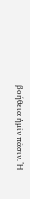βοήθεια ἡμῖν πᾶσιν. Ἡ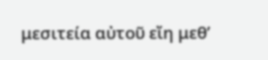μεσιτεία αὐτοῦ εἴη μεθ’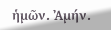ἡμῶν. Ἀμήν.